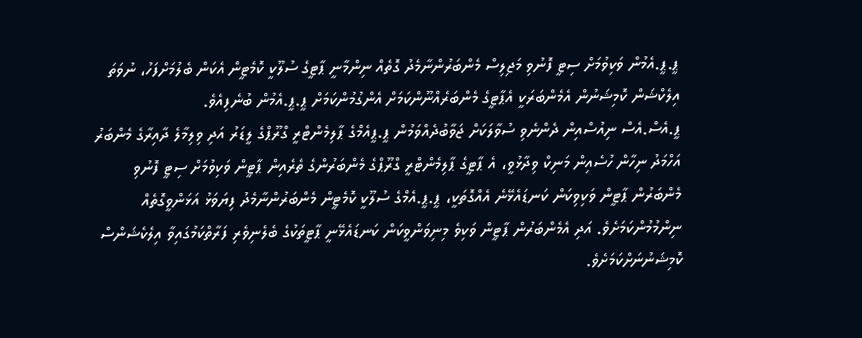ޕީ.ޕީ.އެމުން ވަކިވުމަށް ސިޓީ ފޮނުވި މަޖިލިސް މެންބަރުންނާމެދު ގޮތެއް ނިންމާނީ ޕާޓީގެ ސުލޫކީ ކޮމެޓީން އެކަން ބެލުމަށްފަހު، ނުވަތަ އިލެކްޝަން ކޮމިޝަނުން އެމެންބަރަކީ އެޕާޓީގެ މެންބަރެއްނޫންކަމަށް އެންގުމުންކަމަށް ޕީ.ޕީ.އެމުން ބުނެފިއެވެ.
ޕީ.އެސް.އެސް ނިއުސްއިން ދެންނެވި ސުވާލަކަށް ޖަވާބުދެއްވަމުން ޕީ.ޕީއެމްގެ ޕާލިމެންޓްރީ ގްރޫޕްގެ ލީޑަރު އަދި ވިލިމާލެ ދާއިރާގެ މެންބަރު އަހްމަދު ނިހާން ހުސެއިން މަނިކް ވިދާޅުވީ، އެ ޕާޓީގެ ޕާލިމެންޓްރީ ގްރޫޕްގެ މެންބަރުންގެ ތެރެއިން ޕާޓީން ވަކިވުމަށް ސިޓީ ފޮނުވި މެންބަރުން ޕާޓީން ވަކިވިކަން ކަނޑައެޅޭނެ އެއްގޮތަކީ، ޕީ.ޕީ.އެމްގެ ސުލޫކީ ކޮމެޓީން މެންބަރުންނާމެދު ފިޔަވަޅު އަޅަންވީގޮތެއް ނިންމުމުންކަމަށެވެ. އަދި އެމެންބަރުން ޕާޓީން ވަކިވެ މިނިވަންވީކަން ކަނޑައެޅޭނީ ޕާޓީތަކުގެ ބެލެނިވެރި ފަރާތްކަމުގައިވާ އިލެކެޝަންސް ކޮމިޝަނުނަށްކަމަށެވެ.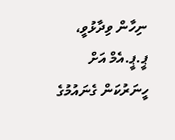ނިހާން ވިދާޅުވީ، ޕީ.ޕީ.އެމް އަށް ހީނަރުކަން ގެނައުމުގެ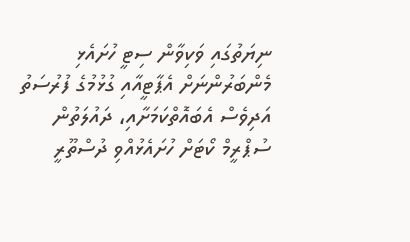ނިޔަތުގައި ވަކިވާން ސިޓީ ހުށައެޅި މެންބަރުންނަށް އެޕާޓީއާއި ގުޅުމުގެ ފުރުސަތު އަދިވެސް އެބައޮތްކަމަށާއި، ދައުލަތުން ސުޕްރީމް ކޯޓަށް ހުށައެޅުއްވި ދުސްތޫރީ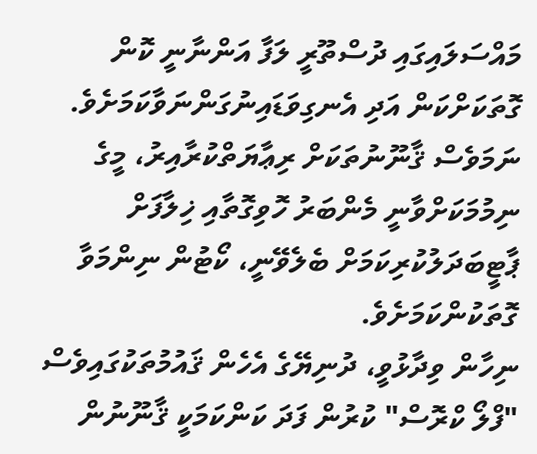މައްސަލައިގައި ދުސްތޫރީ ލަފާ އަންނާނީ ކޮން ގޮތަކަށްކަން އަދި އެނގިވަޑައިނުގަންނަވާކަމަށެވެ. ނަމަވެސް ޤާނޫނުތަކަށް ރިޢާޔަތްކުރާއިރު، މީގެ ނިމުމަކަށްވާނީ މެންބަރު ހޮވިގޮތާއި ޚިލާފަށް ޕާޓީބަދަލުކުރިކަމަށް ބެލެވޭނީ، ކޯޓުން ނިންމަވާ ގޮތަކުންކަމަށެވެ.
ނިހާން ވިދާޅުވީ، ދުނިޔޭގެ އެހެން ޤައުމުތަކުގައިވެސް "ފްލޯ ކްރޮސް" ކުރުން ފަދަ ކަންކަމަކީ ޤާނޫނުން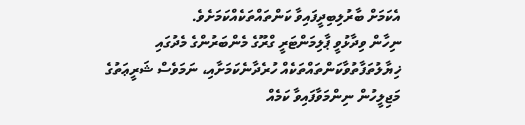އެކަމަށް ބާރުލިބިދީފައިވާ ކަންތައްތަކެއްކަމަށެވެ.
ނިހާން ވިދާޅުވީ ޕާލިމަންޓަރީ ގްރޫގެ މެންބަރުންގެ މެދުގައި ޚިޔާލުތަފާތުވާކަންތައްތަކެއް ހުރެދާނެކަމަށާއި، ނަމަވެސް ޝަރީޢަތުގެ މަޖިލީހުން ނިންމަވާފައިވާ ކަމެއް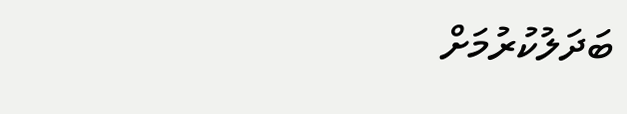ބަދަލުކުރުމަށް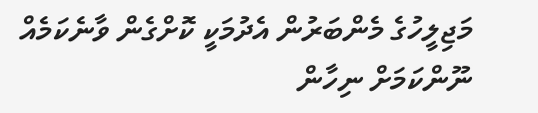މަޖިލީހުގެ މެންބަރުން އެދުމަކީ ކޮށްގެން ވާނެކަމެއް ނޫންކަމަށް ނިހާން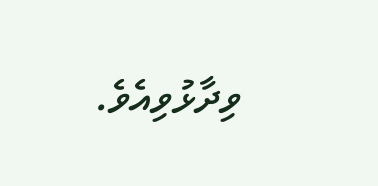ވިދާޅުވިއެވެ.